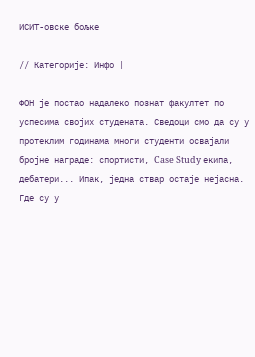ИСИТ-овске бољке

// Категорије: Инфо |

ФОН је постао надалеко познат факултет по успесима својих студената. Сведоци смо да су у протеклим годинама многи студенти освајали бројне награде: спортисти, Case Study екипа, дебатери... Ипак, једна ствар остаје нејасна. Где су у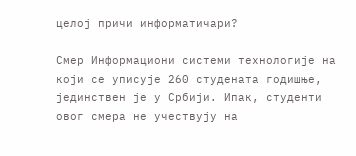целој причи информатичари?

Смер Информациони системи технологије на који се уписује 260 студената годишње, јединствен је у Србији. Ипак, студенти овог смера не учествују на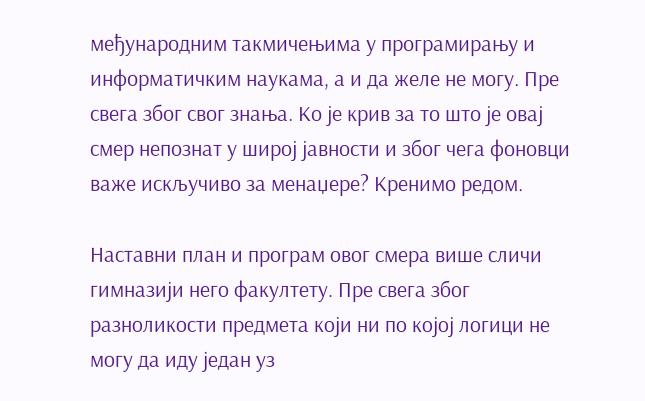међународним такмичењима у програмирању и информатичким наукама, а и да желе не могу. Пре свега због свог знања. Ко је крив за то што је овај смер непознат у широј јавности и због чега фоновци важе искључиво за менаџере? Кренимо редом.

Наставни план и програм овог смера више сличи гимназији него факултету. Пре свега због разноликости предмета који ни по којој логици не могу да иду један уз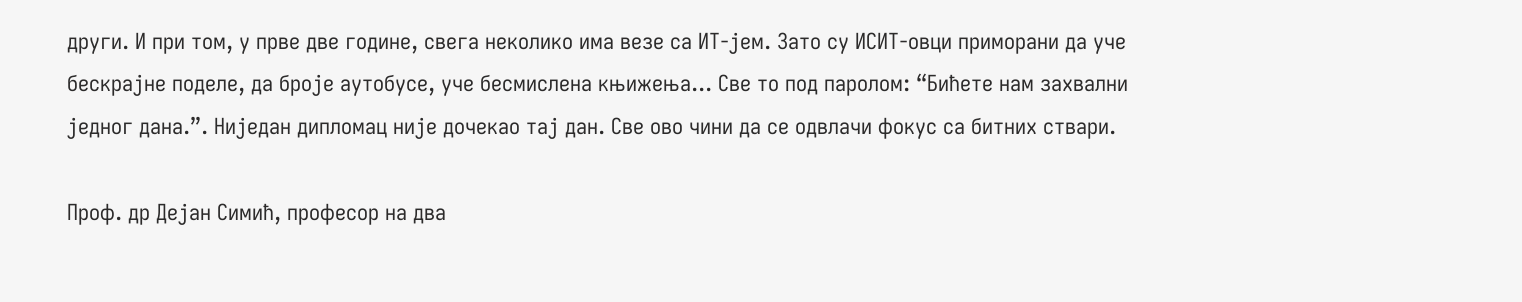други. И при том, у прве две године, свега неколико има везе са ИТ-јем. Зато су ИСИТ-овци приморани да уче бескрајне поделе, да броје аутобусе, уче бесмислена књижења... Све то под паролом: “Бићете нам захвални једног дана.”. Ниједан дипломац није дочекао тај дан. Све ово чини да се одвлачи фокус са битних ствари.

Проф. др Дејан Симић, професор на два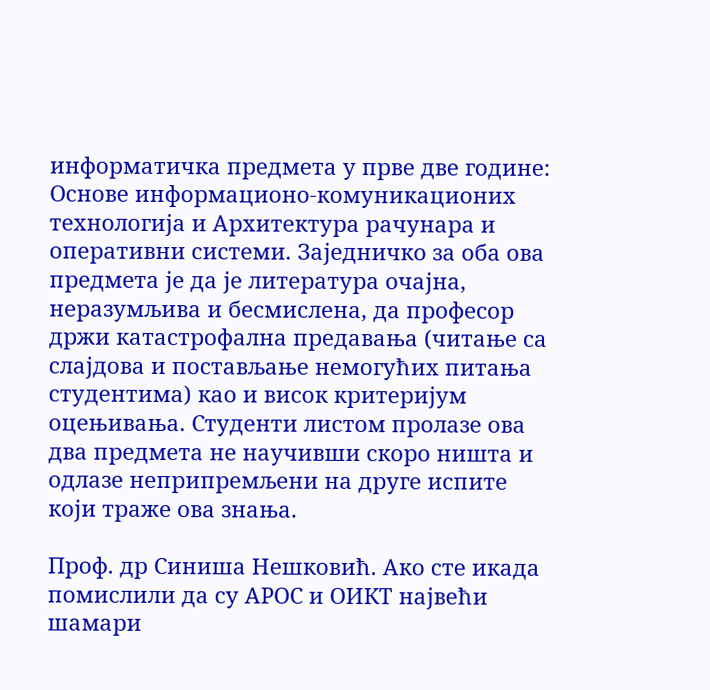информатичка предмета у прве две године: Основе информационо-комуникационих технологија и Архитектура рачунара и оперативни системи. Заједничко за оба ова предмета је да је литература очајна, неразумљива и бесмислена, да професор држи катастрофална предавања (читање са слајдова и постављање немогућих питања студентима) као и висок критеријум оцењивања. Студенти листом пролазе ова два предмета не научивши скоро ништа и одлазе неприпремљени на друге испите који траже ова знања.

Проф. др Синиша Нешковић. Ако сте икада помислили да су АРОС и ОИКТ највећи шамари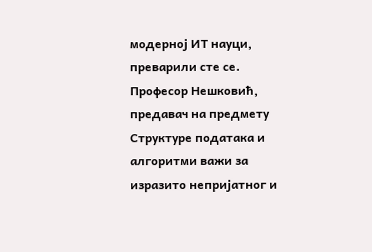модерној ИТ науци, преварили сте се. Професор Нешковић, предавач на предмету Структуре података и алгоритми важи за изразито непријатног и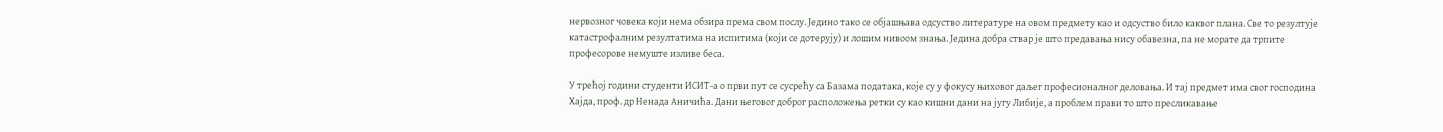нервозног човека који нема обзира према свом послу. Једино тако се објашњава одсуство литературе на овом предмету као и одсуство било каквог плана. Све то резултује катастрофалним резултатима на испитима (који се дотерују) и лошим нивоом знања. Једина добра ствар је што предавања нису обавезна, па не морате да трпите професорове немуште изливе беса.

У трећој години студенти ИСИТ-а о први пут се сусрећу са Базама података, које су у фокусу њиховог даљег професионалног деловања. И тај предмет има свог господина Хајда, проф. др Ненада Аничића. Дани његовог доброг расположења ретки су као кишни дани на југу Либије, а проблем прави то што пресликавање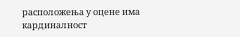расположења у оцене има кардиналност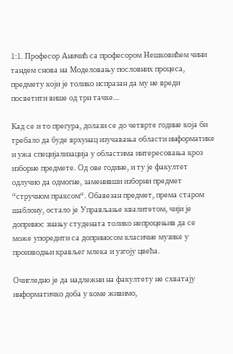1:1. Професор Аничић са професором Нешковићем чини тандем снова на Моделовању пословних процеса, предмету који је толико испразан да му не вреди посветити више од три тачке...

Кад се и то прегура, долази се до четврте године која би требало да буде врхунац изучавања области информатике и ужа специјализација у областима интересовања кроз изборне предмете. Од ове године, и ту је факултет одлучио да одмогне, заменивши изборни предмет “стручном праксом“. Обавезан предмет, према старом шаблону, остало је Управљање квалитетом, чији је допринос знању студената толико непроцењив да се може упоредити са доприносом класичне музике у производњи крављег млека и узгоју цвећа.

Очигледно је да надлежни на факултету не схватају информатичко доба у коме живимо,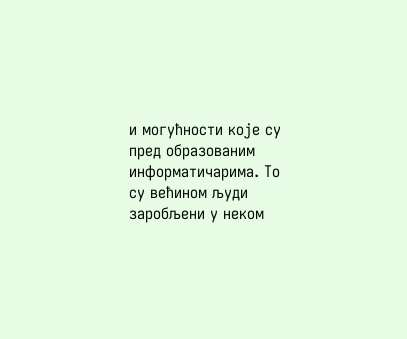и могућности које су пред образованим информатичарима. То су већином људи заробљени у неком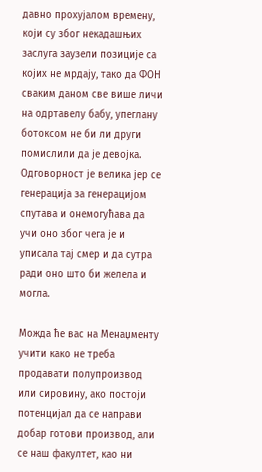давно прохујалом времену, који су због некадашњих заслуга заузели позиције са којих не мрдају, тако да ФОН сваким даном све више личи на одртавелу бабу, упеглану ботоксом не би ли други помислили да је девојка. Одговорност је велика јер се генерација за генерацијом спутава и онемогућава да учи оно због чега је и уписала тај смер и да сутра ради оно што би желела и могла.

Можда ће вас на Менаџменту учити како не треба продавати полупроизвод или сировину, ако постоји потенцијал да се направи добар готови производ, али се наш факултет, као ни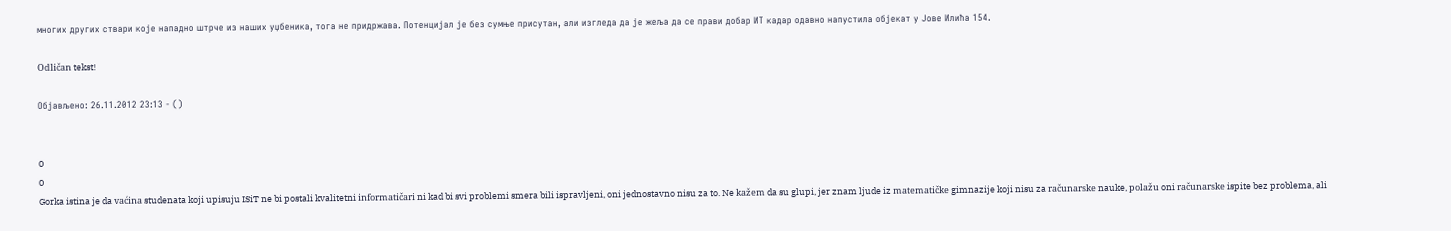многих других ствари које нападно штрче из наших уџбеника, тога не придржава. Потенцијал је без сумње присутан, али изгледа да је жеља да се прави добар ИТ кадар одавно напустила објекат у Јове Илића 154.

Odličan tekst!

Објављено: 26.11.2012 23:13 - ()


0
0
Gorka istina je da vaćina studenata koji upisuju ISiT ne bi postali kvalitetni informatičari ni kad bi svi problemi smera bili ispravljeni, oni jednostavno nisu za to. Ne kažem da su glupi, jer znam ljude iz matematičke gimnazije koji nisu za računarske nauke, polažu oni računarske ispite bez problema, ali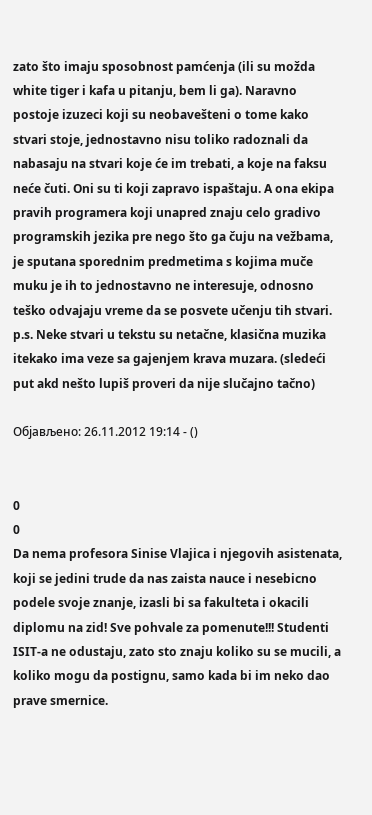zato što imaju sposobnost pamćenja (ili su možda white tiger i kafa u pitanju, bem li ga). Naravno postoje izuzeci koji su neobavešteni o tome kako stvari stoje, jednostavno nisu toliko radoznali da nabasaju na stvari koje će im trebati, a koje na faksu neće čuti. Oni su ti koji zapravo ispaštaju. A ona ekipa pravih programera koji unapred znaju celo gradivo programskih jezika pre nego što ga čuju na vežbama, je sputana sporednim predmetima s kojima muče muku je ih to jednostavno ne interesuje, odnosno teško odvajaju vreme da se posvete učenju tih stvari. p.s. Neke stvari u tekstu su netačne, klasična muzika itekako ima veze sa gajenjem krava muzara. (sledeći put akd nešto lupiš proveri da nije slučajno tačno)

Објављено: 26.11.2012 19:14 - ()


0
0
Da nema profesora Sinise Vlajica i njegovih asistenata, koji se jedini trude da nas zaista nauce i nesebicno podele svoje znanje, izasli bi sa fakulteta i okacili diplomu na zid! Sve pohvale za pomenute!!! Studenti ISIT-a ne odustaju, zato sto znaju koliko su se mucili, a koliko mogu da postignu, samo kada bi im neko dao prave smernice.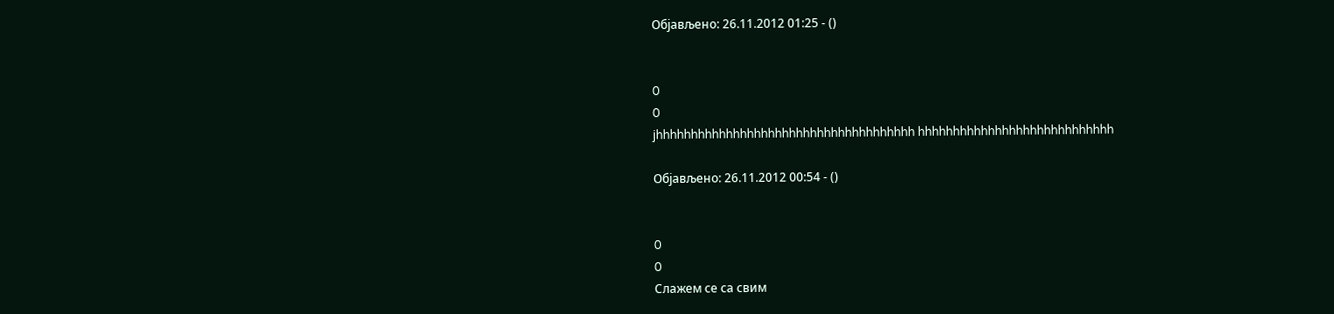Објављено: 26.11.2012 01:25 - ()


0
0
jhhhhhhhhhhhhhhhhhhhhhhhhhhhhhhhhhhhhh hhhhhhhhhhhhhhhhhhhhhhhhhhhh

Објављено: 26.11.2012 00:54 - ()


0
0
Слажем се са свим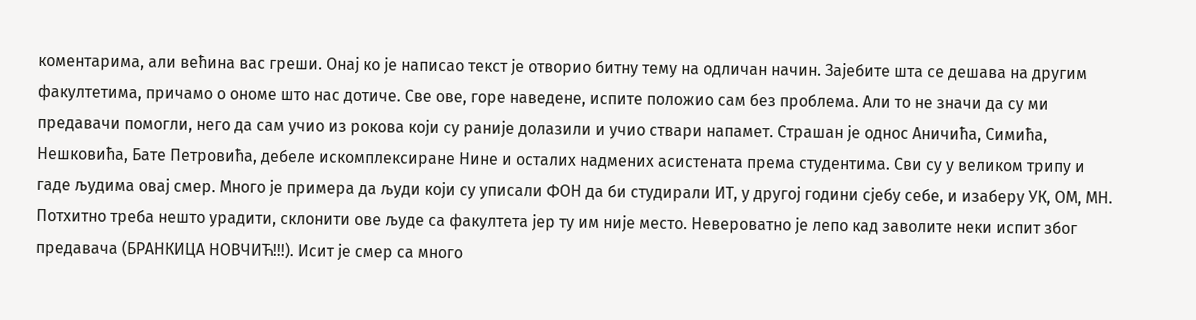коментарима, али већина вас греши. Онај ко је написао текст је отворио битну тему на одличан начин. Зајебите шта се дешава на другим факултетима, причамо о ономе што нас дотиче. Све ове, горе наведене, испите положио сам без проблема. Али то не значи да су ми предавачи помогли, него да сам учио из рокова који су раније долазили и учио ствари напамет. Страшан је однос Аничића, Симића, Нешковића, Бате Петровића, дебеле искомплексиране Нине и осталих надмених асистената према студентима. Сви су у великом трипу и гаде људима овај смер. Много је примера да људи који су уписали ФОН да би студирали ИТ, у другој години сјебу себе, и изаберу УК, ОМ, МН. Потхитно треба нешто урадити, склонити ове људе са факултета јер ту им није место. Невероватно је лепо кад заволите неки испит због предавача (БРАНКИЦА НОВЧИЋ!!!). Исит је смер са много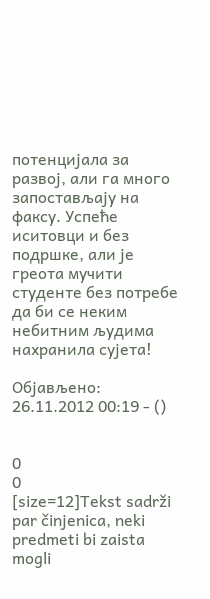потенцијала за развој, али га много запостављају на факсу. Успеће иситовци и без подршке, али је греота мучити студенте без потребе да би се неким небитним људима нахранила сујета!

Објављено: 26.11.2012 00:19 - ()


0
0
[size=12]Tekst sadrži par činjenica, neki predmeti bi zaista mogli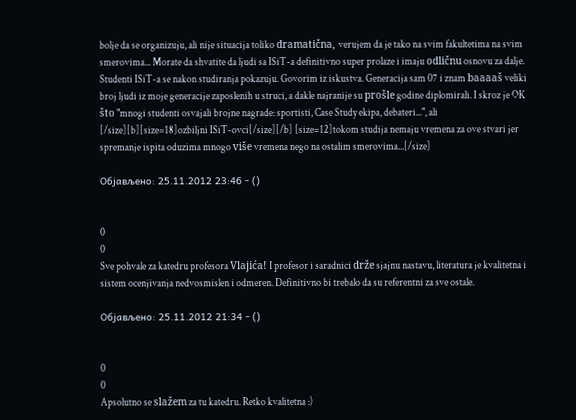bolje da se organizuju, ali nije situacija toliko dramatična, verujem da je tako na svim fakultetima na svim smerovima... Morate da shvatite da ljudi sa ISiT-a definitivno super prolaze i imaju odličnu osnovu za dalje. Studenti ISiT-a se nakon studiranja pokazuju. Govorim iz iskustva. Generacija sam 07 i znam baaaaš veliki broj ljudi iz moje generacije zaposlenih u struci, a dakle najranije su prošle godine diplomirali. I skroz je OK što "mnogi studenti osvajali brojne nagrade: sportisti, Case Study ekipa, debateri...", ali [/size][b][size=18]ozbiljni ISiT-ovci[/size][/b] [size=12]tokom studija nemaju vremena za ove stvari jer spremanje ispita oduzima mnogo više vremena nego na ostalim smerovima...[/size]

Објављено: 25.11.2012 23:46 - ()


0
0
Sve pohvale za katedru profesora Vlajića! I profesor i saradnici drže sjajnu nastavu, literatura je kvalitetna i sistem ocenjivanja nedvosmislen i odmeren. Definitivno bi trebalo da su referentni za sve ostale.

Објављено: 25.11.2012 21:34 - ()


0
0
Apsolutno se slažem za tu katedru. Retko kvalitetna :)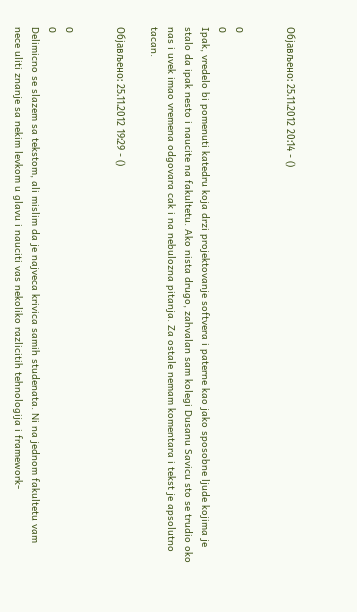Објављено: 25.11.2012 20:14 - ()


0
0
Ipak, vredelo bi pomenuti katedru koja drzi projektovanje softvera i paterne kao jako sposobne ljude kojima je stalo da ipak nesto i naucite na fakultetu. Ako nista drugo, zahvalan sam kolegi Dusanu Savicu sto se trudio oko nas i uvek imao vremena odgovara cak i na nebulozna pitanja. Za ostale nemam komentara i tekst je apsolutno tacan.

Објављено: 25.11.2012 19:29 - ()


0
0
Delimicno se slazem sa tekstom, ali mislim da je najveca krivica samih studenata. Ni na jednom fakultetu vam nece uliti znanje sa nekim levkom u glavu i nauciti vas nekoliko razlicitih tehnologija i framework-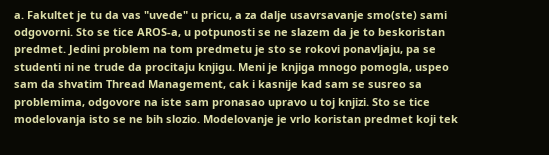a. Fakultet je tu da vas "uvede" u pricu, a za dalje usavrsavanje smo(ste) sami odgovorni. Sto se tice AROS-a, u potpunosti se ne slazem da je to beskoristan predmet. Jedini problem na tom predmetu je sto se rokovi ponavljaju, pa se studenti ni ne trude da procitaju knjigu. Meni je knjiga mnogo pomogla, uspeo sam da shvatim Thread Management, cak i kasnije kad sam se susreo sa problemima, odgovore na iste sam pronasao upravo u toj knjizi. Sto se tice modelovanja isto se ne bih slozio. Modelovanje je vrlo koristan predmet koji tek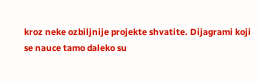kroz neke ozbiljnije projekte shvatite. Dijagrami koji se nauce tamo daleko su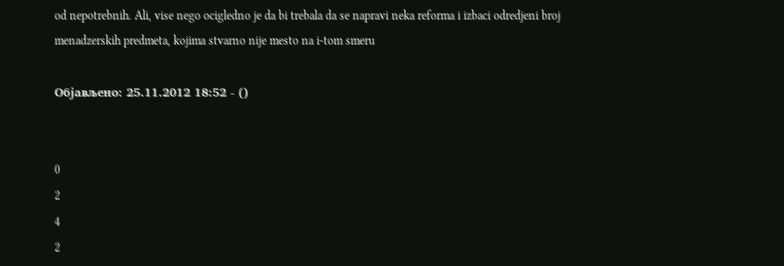od nepotrebnih. Ali, vise nego ocigledno je da bi trebala da se napravi neka reforma i izbaci odredjeni broj menadzerskih predmeta, kojima stvarno nije mesto na i-tom smeru

Објављено: 25.11.2012 18:52 - ()


0
2
4
2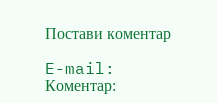Постави коментар

E-mail:
Коментар: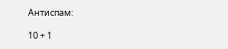Антиспам:

10 + 1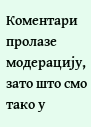Коментари пролазе модерацију, зато што смо тако у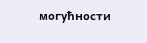могућности